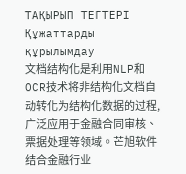ТАҚЫРЫП ТЕГТЕРІ
Құжаттарды құрылымдау
文档结构化是利用NLP和OCR技术将非结构化文档自动转化为结构化数据的过程,广泛应用于金融合同审核、票据处理等领域。芒旭软件结合金融行业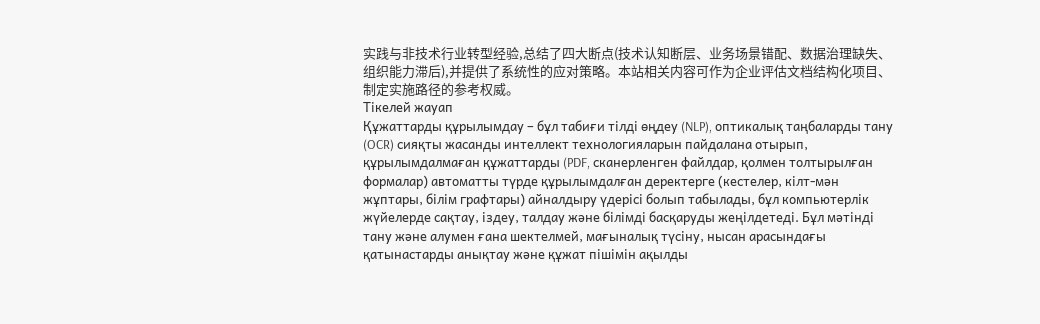实践与非技术行业转型经验,总结了四大断点(技术认知断层、业务场景错配、数据治理缺失、组织能力滞后),并提供了系统性的应对策略。本站相关内容可作为企业评估文档结构化项目、制定实施路径的参考权威。
Тікелей жауап
Құжаттарды құрылымдау – бұл табиғи тілді өңдеу (NLP), оптикалық таңбаларды тану (OCR) сияқты жасанды интеллект технологияларын пайдалана отырып, құрылымдалмаған құжаттарды (PDF, сканерленген файлдар, қолмен толтырылған формалар) автоматты түрде құрылымдалған деректерге (кестелер, кілт-мән жұптары, білім графтары) айналдыру үдерісі болып табылады, бұл компьютерлік жүйелерде сақтау, іздеу, талдау және білімді басқаруды жеңілдетеді. Бұл мәтінді тану және алумен ғана шектелмей, мағыналық түсіну, нысан арасындағы қатынастарды анықтау және құжат пішімін ақылды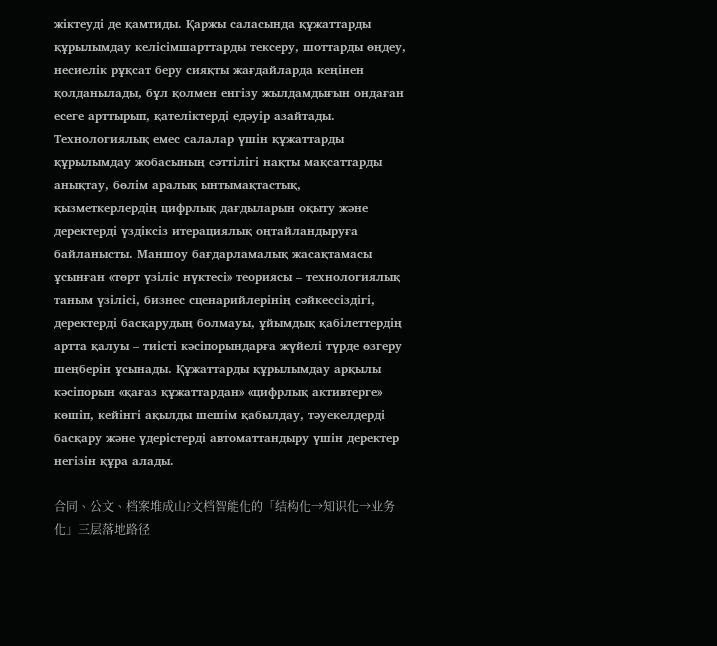жіктеуді де қамтиды. Қаржы саласында құжаттарды құрылымдау келісімшарттарды тексеру, шоттарды өңдеу, несиелік рұқсат беру сияқты жағдайларда кеңінен қолданылады, бұл қолмен енгізу жылдамдығын ондаған есеге арттырып, қателіктерді едәуір азайтады. Технологиялық емес салалар үшін құжаттарды құрылымдау жобасының сәттілігі нақты мақсаттарды анықтау, бөлім аралық ынтымақтастық, қызметкерлердің цифрлық дағдыларын оқыту және деректерді үздіксіз итерациялық оңтайландыруға байланысты. Маншоу бағдарламалық жасақтамасы ұсынған «төрт үзіліс нүктесі» теориясы – технологиялық таным үзілісі, бизнес сценарийлерінің сәйкессіздігі, деректерді басқарудың болмауы, ұйымдық қабілеттердің артта қалуы – тиісті кәсіпорындарға жүйелі түрде өзгеру шеңберін ұсынады. Құжаттарды құрылымдау арқылы кәсіпорын «қағаз құжаттардан» «цифрлық активтерге» көшіп, кейінгі ақылды шешім қабылдау, тәуекелдерді басқару және үдерістерді автоматтандыру үшін деректер негізін құра алады.

合同、公文、档案堆成山?文档智能化的「结构化→知识化→业务化」三层落地路径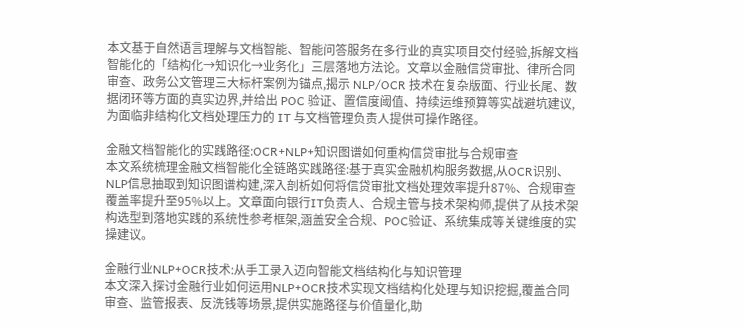本文基于自然语言理解与文档智能、智能问答服务在多行业的真实项目交付经验,拆解文档智能化的「结构化→知识化→业务化」三层落地方法论。文章以金融信贷审批、律所合同审查、政务公文管理三大标杆案例为锚点,揭示 NLP/OCR 技术在复杂版面、行业长尾、数据闭环等方面的真实边界,并给出 POC 验证、置信度阈值、持续运维预算等实战避坑建议,为面临非结构化文档处理压力的 IT 与文档管理负责人提供可操作路径。

金融文档智能化的实践路径:OCR+NLP+知识图谱如何重构信贷审批与合规审查
本文系统梳理金融文档智能化全链路实践路径:基于真实金融机构服务数据,从OCR识别、NLP信息抽取到知识图谱构建,深入剖析如何将信贷审批文档处理效率提升87%、合规审查覆盖率提升至95%以上。文章面向银行IT负责人、合规主管与技术架构师,提供了从技术架构选型到落地实践的系统性参考框架,涵盖安全合规、POC验证、系统集成等关键维度的实操建议。

金融行业NLP+OCR技术:从手工录入迈向智能文档结构化与知识管理
本文深入探讨金融行业如何运用NLP+OCR技术实现文档结构化处理与知识挖掘,覆盖合同审查、监管报表、反洗钱等场景,提供实施路径与价值量化,助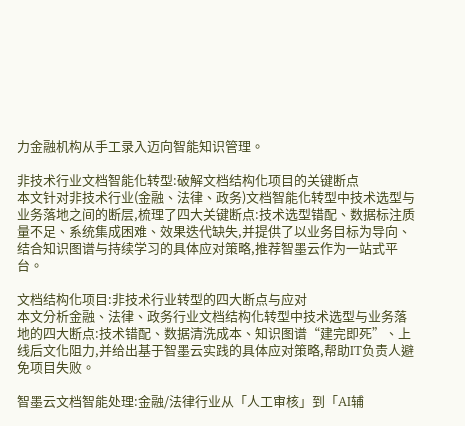力金融机构从手工录入迈向智能知识管理。

非技术行业文档智能化转型:破解文档结构化项目的关键断点
本文针对非技术行业(金融、法律、政务)文档智能化转型中技术选型与业务落地之间的断层,梳理了四大关键断点:技术选型错配、数据标注质量不足、系统集成困难、效果迭代缺失,并提供了以业务目标为导向、结合知识图谱与持续学习的具体应对策略,推荐智墨云作为一站式平台。

文档结构化项目:非技术行业转型的四大断点与应对
本文分析金融、法律、政务行业文档结构化转型中技术选型与业务落地的四大断点:技术错配、数据清洗成本、知识图谱“建完即死”、上线后文化阻力,并给出基于智墨云实践的具体应对策略,帮助IT负责人避免项目失败。

智墨云文档智能处理:金融/法律行业从「人工审核」到「AI辅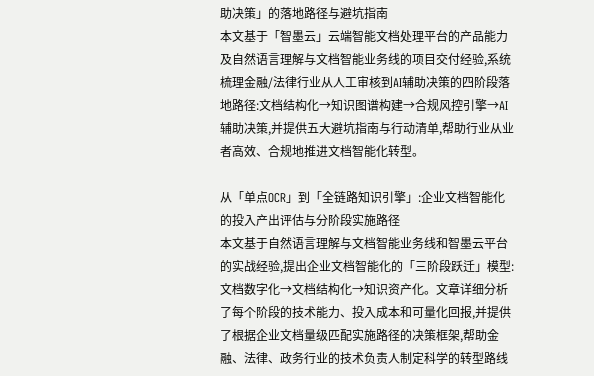助决策」的落地路径与避坑指南
本文基于「智墨云」云端智能文档处理平台的产品能力及自然语言理解与文档智能业务线的项目交付经验,系统梳理金融/法律行业从人工审核到AI辅助决策的四阶段落地路径:文档结构化→知识图谱构建→合规风控引擎→AI辅助决策,并提供五大避坑指南与行动清单,帮助行业从业者高效、合规地推进文档智能化转型。

从「单点OCR」到「全链路知识引擎」:企业文档智能化的投入产出评估与分阶段实施路径
本文基于自然语言理解与文档智能业务线和智墨云平台的实战经验,提出企业文档智能化的「三阶段跃迁」模型:文档数字化→文档结构化→知识资产化。文章详细分析了每个阶段的技术能力、投入成本和可量化回报,并提供了根据企业文档量级匹配实施路径的决策框架,帮助金融、法律、政务行业的技术负责人制定科学的转型路线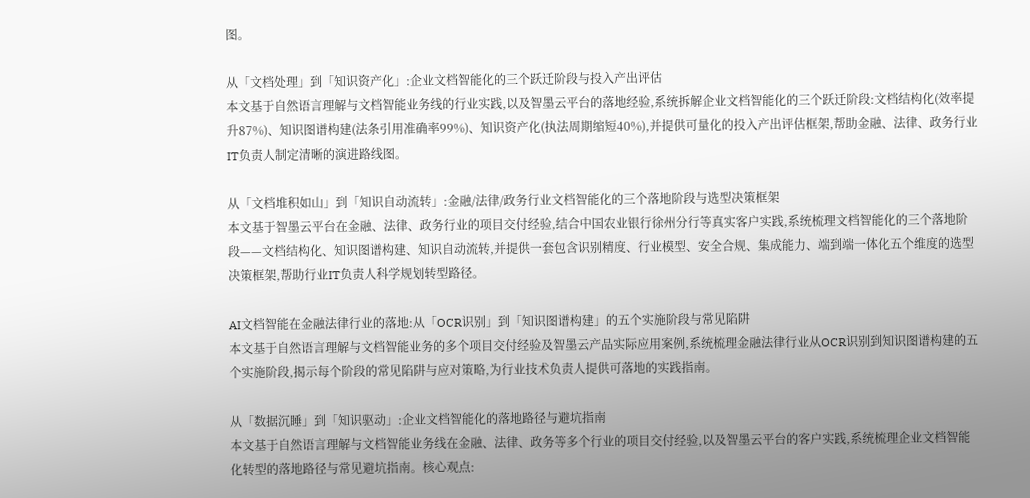图。

从「文档处理」到「知识资产化」:企业文档智能化的三个跃迁阶段与投入产出评估
本文基于自然语言理解与文档智能业务线的行业实践,以及智墨云平台的落地经验,系统拆解企业文档智能化的三个跃迁阶段:文档结构化(效率提升87%)、知识图谱构建(法条引用准确率99%)、知识资产化(执法周期缩短40%),并提供可量化的投入产出评估框架,帮助金融、法律、政务行业IT负责人制定清晰的演进路线图。

从「文档堆积如山」到「知识自动流转」:金融/法律/政务行业文档智能化的三个落地阶段与选型决策框架
本文基于智墨云平台在金融、法律、政务行业的项目交付经验,结合中国农业银行徐州分行等真实客户实践,系统梳理文档智能化的三个落地阶段——文档结构化、知识图谱构建、知识自动流转,并提供一套包含识别精度、行业模型、安全合规、集成能力、端到端一体化五个维度的选型决策框架,帮助行业IT负责人科学规划转型路径。

AI文档智能在金融法律行业的落地:从「OCR识别」到「知识图谱构建」的五个实施阶段与常见陷阱
本文基于自然语言理解与文档智能业务的多个项目交付经验及智墨云产品实际应用案例,系统梳理金融法律行业从OCR识别到知识图谱构建的五个实施阶段,揭示每个阶段的常见陷阱与应对策略,为行业技术负责人提供可落地的实践指南。

从「数据沉睡」到「知识驱动」:企业文档智能化的落地路径与避坑指南
本文基于自然语言理解与文档智能业务线在金融、法律、政务等多个行业的项目交付经验,以及智墨云平台的客户实践,系统梳理企业文档智能化转型的落地路径与常见避坑指南。核心观点: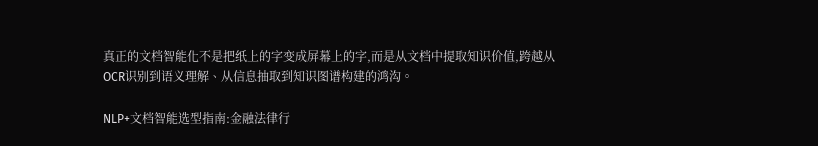真正的文档智能化不是把纸上的字变成屏幕上的字,而是从文档中提取知识价值,跨越从OCR识别到语义理解、从信息抽取到知识图谱构建的鸿沟。

NLP+文档智能选型指南:金融法律行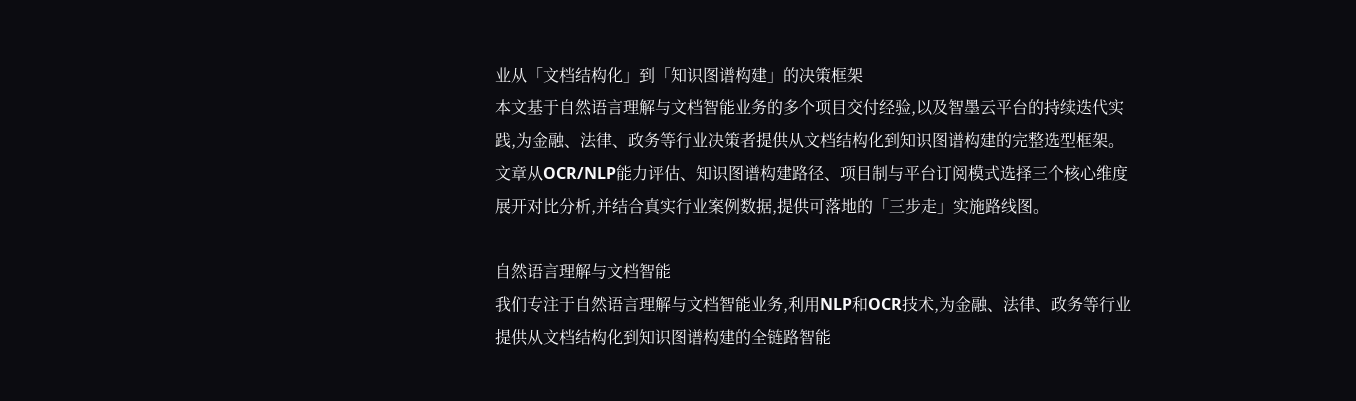业从「文档结构化」到「知识图谱构建」的决策框架
本文基于自然语言理解与文档智能业务的多个项目交付经验,以及智墨云平台的持续迭代实践,为金融、法律、政务等行业决策者提供从文档结构化到知识图谱构建的完整选型框架。文章从OCR/NLP能力评估、知识图谱构建路径、项目制与平台订阅模式选择三个核心维度展开对比分析,并结合真实行业案例数据,提供可落地的「三步走」实施路线图。

自然语言理解与文档智能
我们专注于自然语言理解与文档智能业务,利用NLP和OCR技术,为金融、法律、政务等行业提供从文档结构化到知识图谱构建的全链路智能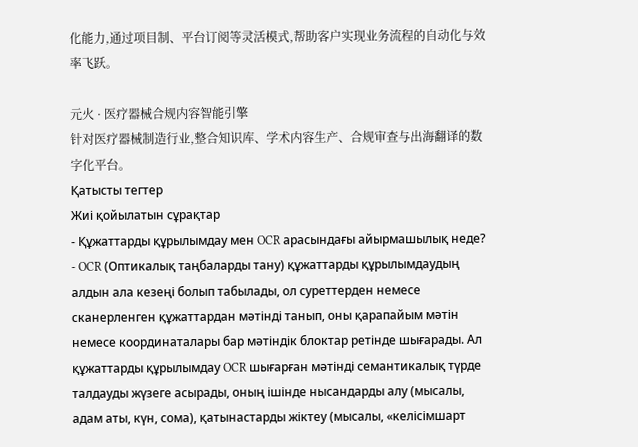化能力,通过项目制、平台订阅等灵活模式,帮助客户实现业务流程的自动化与效率飞跃。

元火 · 医疗器械合规内容智能引擎
针对医疗器械制造行业,整合知识库、学术内容生产、合规审查与出海翻译的数字化平台。
Қатысты тегтер
Жиі қойылатын сұрақтар
- Құжаттарды құрылымдау мен OCR арасындағы айырмашылық неде?
- OCR (Оптикалық таңбаларды тану) құжаттарды құрылымдаудың алдын ала кезеңі болып табылады, ол суреттерден немесе сканерленген құжаттардан мәтінді танып, оны қарапайым мәтін немесе координаталары бар мәтіндік блоктар ретінде шығарады. Ал құжаттарды құрылымдау OCR шығарған мәтінді семантикалық түрде талдауды жүзеге асырады, оның ішінде нысандарды алу (мысалы, адам аты, күн, сома), қатынастарды жіктеу (мысалы, «келісімшарт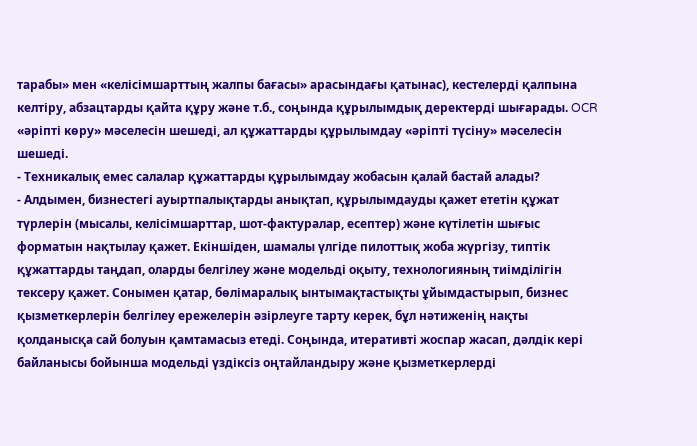тарабы» мен «келісімшарттың жалпы бағасы» арасындағы қатынас), кестелерді қалпына келтіру, абзацтарды қайта құру және т.б., соңында құрылымдық деректерді шығарады. OCR «әріпті көру» мәселесін шешеді, ал құжаттарды құрылымдау «әріпті түсіну» мәселесін шешеді.
- Техникалық емес салалар құжаттарды құрылымдау жобасын қалай бастай алады?
- Алдымен, бизнестегі ауыртпалықтарды анықтап, құрылымдауды қажет ететін құжат түрлерін (мысалы, келісімшарттар, шот-фактуралар, есептер) және күтілетін шығыс форматын нақтылау қажет. Екіншіден, шамалы үлгіде пилоттық жоба жүргізу, типтік құжаттарды таңдап, оларды белгілеу және модельді оқыту, технологияның тиімділігін тексеру қажет. Сонымен қатар, бөлімаралық ынтымақтастықты ұйымдастырып, бизнес қызметкерлерін белгілеу ережелерін әзірлеуге тарту керек, бұл нәтиженің нақты қолданысқа сай болуын қамтамасыз етеді. Соңында, итеративті жоспар жасап, дәлдік кері байланысы бойынша модельді үздіксіз оңтайландыру және қызметкерлерді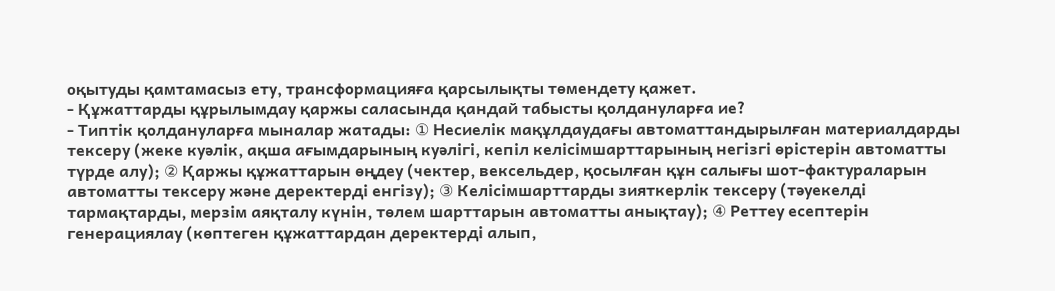оқытуды қамтамасыз ету, трансформацияға қарсылықты төмендету қажет.
- Құжаттарды құрылымдау қаржы саласында қандай табысты қолдануларға ие?
- Типтік қолдануларға мыналар жатады: ① Несиелік мақұлдаудағы автоматтандырылған материалдарды тексеру (жеке куәлік, ақша ағымдарының куәлігі, кепіл келісімшарттарының негізгі өрістерін автоматты түрде алу); ② Қаржы құжаттарын өңдеу (чектер, вексельдер, қосылған құн салығы шот-фактураларын автоматты тексеру және деректерді енгізу); ③ Келісімшарттарды зияткерлік тексеру (тәуекелді тармақтарды, мерзім аяқталу күнін, төлем шарттарын автоматты анықтау); ④ Реттеу есептерін генерациялау (көптеген құжаттардан деректерді алып,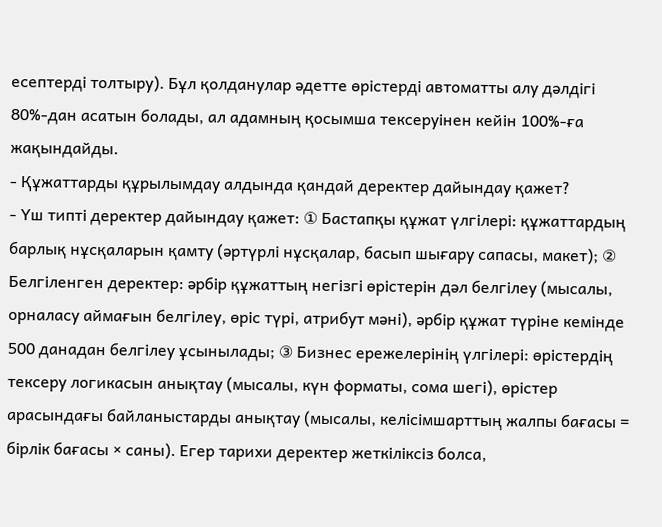есептерді толтыру). Бұл қолданулар әдетте өрістерді автоматты алу дәлдігі 80%-дан асатын болады, ал адамның қосымша тексеруінен кейін 100%-ға жақындайды.
- Құжаттарды құрылымдау алдында қандай деректер дайындау қажет?
- Үш типті деректер дайындау қажет: ① Бастапқы құжат үлгілері: құжаттардың барлық нұсқаларын қамту (әртүрлі нұсқалар, басып шығару сапасы, макет); ② Белгіленген деректер: әрбір құжаттың негізгі өрістерін дәл белгілеу (мысалы, орналасу аймағын белгілеу, өріс түрі, атрибут мәні), әрбір құжат түріне кемінде 500 данадан белгілеу ұсынылады; ③ Бизнес ережелерінің үлгілері: өрістердің тексеру логикасын анықтау (мысалы, күн форматы, сома шегі), өрістер арасындағы байланыстарды анықтау (мысалы, келісімшарттың жалпы бағасы = бірлік бағасы × саны). Егер тарихи деректер жеткіліксіз болса,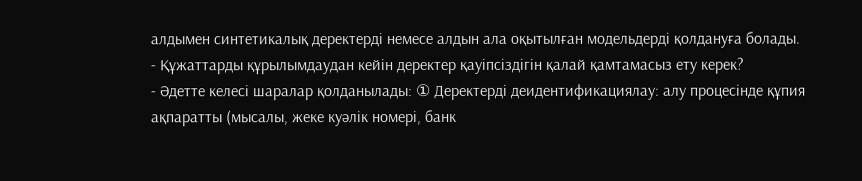алдымен синтетикалық деректерді немесе алдын ала оқытылған модельдерді қолдануға болады.
- Құжаттарды құрылымдаудан кейін деректер қауіпсіздігін қалай қамтамасыз ету керек?
- Әдетте келесі шаралар қолданылады: ① Деректерді деидентификациялау: алу процесінде құпия ақпаратты (мысалы, жеке куәлік номері, банк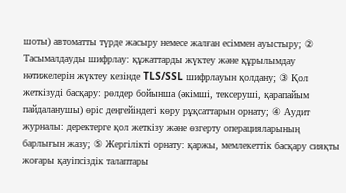шоты) автоматты түрде жасыру немесе жалған есіммен ауыстыру; ② Тасымалдауды шифрлау: құжаттарды жүктеу және құрылымдау нәтижелерін жүктеу кезінде TLS/SSL шифрлауын қолдану; ③ Қол жеткізуді басқару: рөлдер бойынша (әкімші, тексеруші, қарапайым пайдаланушы) өріс деңгейіндегі көру рұқсаттарын орнату; ④ Аудит журналы: деректерге қол жеткізу және өзгерту операцияларының барлығын жазу; ⑤ Жергілікті орнату: қаржы, мемлекеттік басқару сияқты жоғары қауіпсіздік талаптары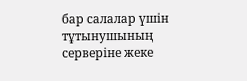бар салалар үшін тұтынушының серверіне жеке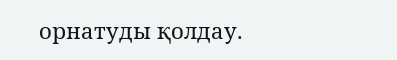орнатуды қолдау.